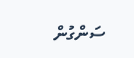ސަންގުން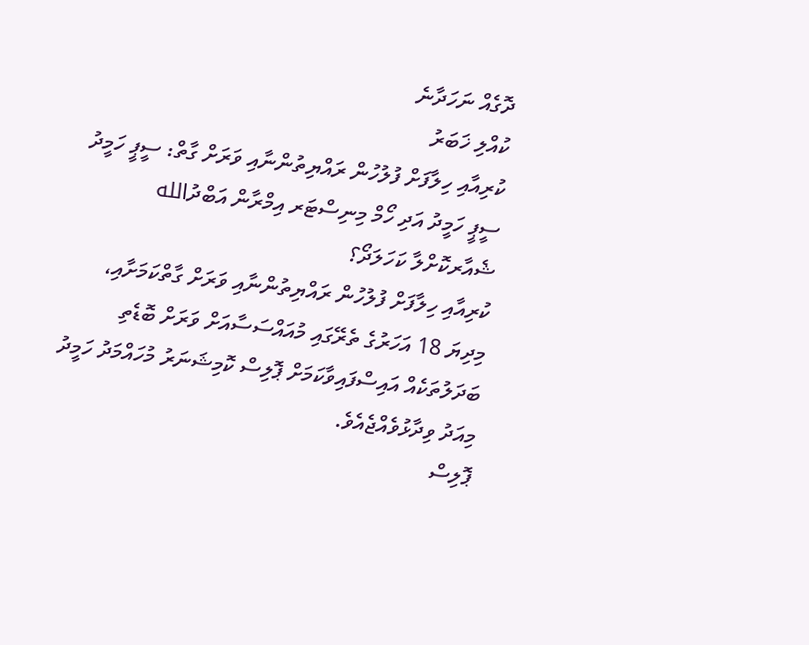ދޮގެއް ނަހަދާނެ
ކުއްލި ޚަބަރު
ކުރިއާއި ހިލާފަށް ފުލުހުން ރައްޔިތުންނާއި ވަރަށް ގާތް: ސީޕީ ހަމީދު
ސީޕީ ހަމީދު އަދި ހޯމް މިނިސްޓަރ އިމްރާން އަބްދުالله
ޝެއާރކޮށްލާ ކަހަލަދޯ؟
ކުރިއާއި ހިލާފަށް ފުލުހުން ރައްޔިތުންނާއި ވަރަށް ގާތްކަމަށާއި، މިދިޔަ 18 އަހަރުގެ ތެރޭގައި މުއައްސަސާއަށް ވަރަށް ބޮޑެތި ބަދަލުތަކެއް އައިސްފައިވާކަމަށް ޕޮލިސް ކޮމިޝަނަރު މުހައްމަދު ހަމީދު މިއަދު ވިދާޅުވެއްޖެއެވެ.
ޕޮލިސް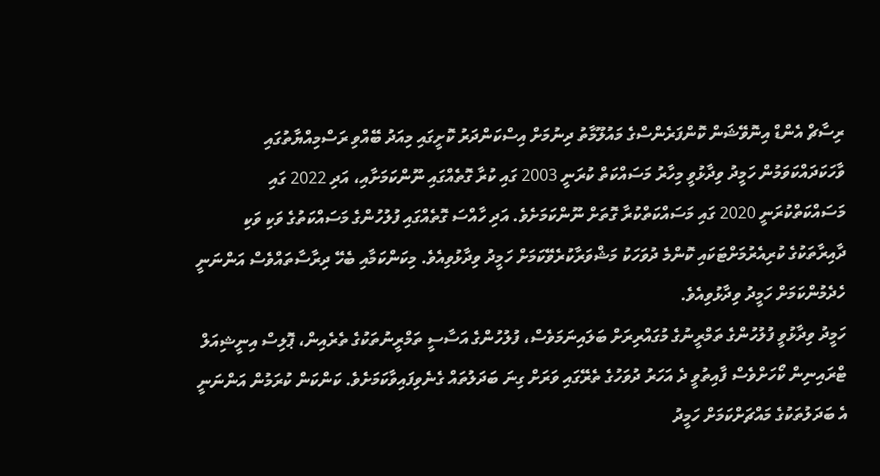ރިސާޗް އެންޑް އިނޮވޭޝަން ކޮންފަރެންސްގެ މައުލޫމާތު ދިނުމަށް އިސްކަންދަރު ކޮށީގައި މިއަދު ބޭއްވި ރަސްމިއްޔާތުގައި ވާހަކަދައްކަވަމުން ހަމީދު ވިދާޅުވީ މިހާރު މަސައްކަތް ކުރަނީ 2003 ގައި ކުރާ ގޮތެއްގައި ނޫންކަމަށާއި، އަދި 2022 ގައި މަސައްކަތްކުރަނީ 2020 ގައި މަސައްކަތްކުރާ ގޮތަށް ނޫންކަމަށެވެ. އަދި ހާއްސަ ގޮތެއްގައި ފުލުހުންގެ މަސައްކަތުގެ ވަކި ވަކި ދާއިރާތަކުގެ ކުރިއެރުމަށްޓަކައި ކޮންމެ ދުވަހަކު މަޝްވަރާކުރެވޭކަމަށް ހަމީދު ވިދާޅުވިއެވެ. މިކަންކަމާއި ބެހޭ ދިރާސާތައްވެސް އަންނަނީ ހެދެމުންކަމަށް ހަމީދު ވިދާޅުވިއެވެ.
ހަމީދު ވިދާޅުވީ ފުލުހުންގެ ތަމްރީނުގެ މުގައްރިރަށް ބަލައިނަމަވެސް، ފުލުހުންގެ އަސާސީ ތަމްރީނުތަކުގެ ތެރެއިން، ޕޮލިސް އިނީޝިއަލް ޓްރައިނިން ކޯހަށްވެސް ފާއިތުވީ ދެ އަހަރު ދުވަހުގެ ތެރޭގައި ވަރަށް ގިނަ ބަދަލުތައް ގެނެވިފައިވާކަމަށެވެ. ކަންކަން ކުރަމުން އަންނަނީ އެ ބަދަލުތަކުގެ މައްޗަށްކަމަށް ހަމީދު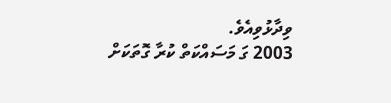ވިދާޅުވިއެވެ.
2003 ގަ މަސައްކަތް ކުރާ ގޮތަކަށް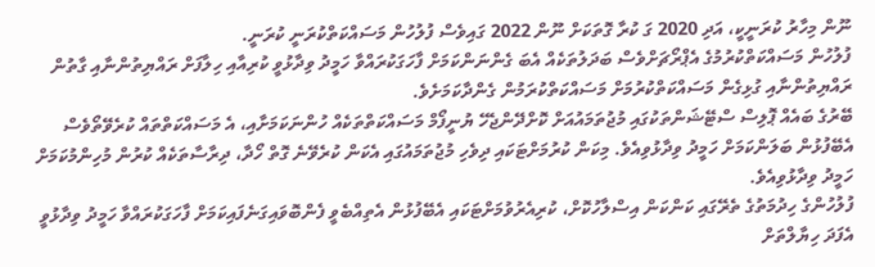ނޫން މިހާރު ކުރަނީކީ، އަދި 2020 ގަ ކުރާ ގޮތަކަށް ނޫން 2022 ގައިވެސް ފުލުހުން މަސައްކަތްކުރަނީ ކުރަނީ.
ފުލުހުން މަސައްކަތްކުރުމުގެ އެޕްރޯޗަށްވެސް ބަދަލުތަކެއް އެބަ ގެންނަންކަމަށް ފާހަގަކުރައްވާ ހަމީދު ވިދާޅުވީ ކުރިއާއި ހިލާފަށް ރައްޔިތުންނާއި ގާތުން ރައްޔިތުންނާއި ގުޅިގެން މަސައްކަތްކުރުމަށް މަސައްކަތްކުރަމުން ގެންދާކަމަށެވެ.
ބޭރުގެ ބައެއް ޕޮލިސް ސްޓޭޝަންތަކުގައި މުޖުތަމައުއަށް ކޮށްދޭންޖެހޭ ޔުނީފޯމް މަސައްކަތްތަކެއް ހުންނަކަމަށާއި، އެ މަސައްކަތްތައް ކުރެވޭތޯވެސް އެބޭފުޅުން ބަލަންކަމަށް ހަމީދު ވިދާޅުވިއެވެ. މިކަން ކުރުމަށްޓަކައި ދިވެހި މުޖުތަމައުގައި އެކަން ކުރެވޭނެ ގޮތް ހޯދާ، ދިރާސާތަކެއް ކުރުން މުހިންމުކަމަށް ހަމީދު ވިދާޅުވިއެވެ.
ފުލުހުންގެ ހިދުމަތުގެ ތެރޭގައި ކަންކަން އިސްލާހުކޮށް، ކުރިއެރުވުމަށްޓަކައި އެބޭފުޅުން އެތިއްބެވީ ފެންބޮވައިގަނެފައިކަމަށް ފާހަގަކުރައްވާ ހަމީދު ވިދާޅުވީ އެފަދަ ހިޔާލްތަށް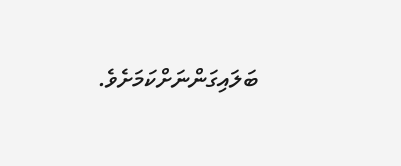ބަލައިގަންނަށްކަމަށެވެ.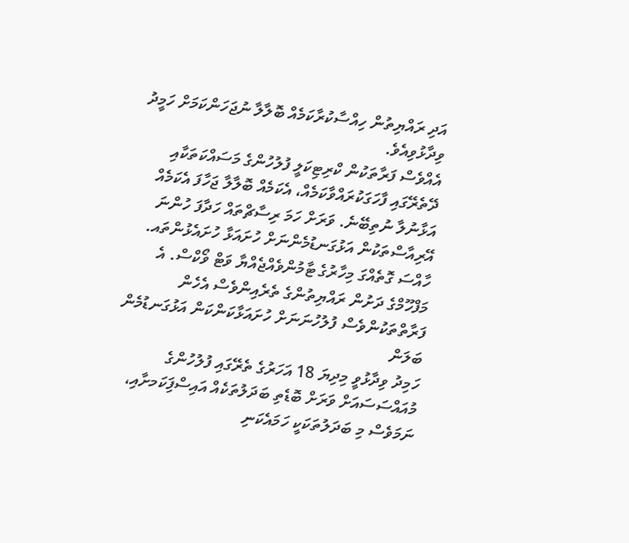އަދި ރައްޔިތުން ހިއްސާކުރާކަމެއް ބޮލާލާ ނުޖަހަންކަމަށް ހަމީދު ވިދާޅުވިއެވެ.
އެއްވެސް ފަރާތަކުން ކްރިޓިކަލީ ފުލުހުންގެ މަސައްކަތަކާއި ދޭތެރޭގައި ފާހަގަކުރައްވާކަމެއް، އެކަމެއް ބޮލާލާ ޖަހާފަ އެކަމެއް އަޅާނުލާ ނުތިބޭނެ. ވަރަށް ހަމަ ރިސާޗްތައް ހަދާފަ ހުންނަ އޭރިއާސްތަކުން އަޅުގަނޑުމެންނަށް ހުށައަޅާ ހުށައެޅުންތައ. ހާއްސަ ގޮތެއްގަ މިހާރުގެ ޓާމުންވެއްޖެއްޔާ ވަޓް ވޯކްސް. އެ މަފްހޫމްގެ ދަށުން ރައްޔިތުންގެ ތެރެއިންވެސް އެހެން ފަރާތްތަކުންވެސް ފުލުހުނަނަށް ހުށައަޅާކަންކަން އަޅުގަނޑުމެން ބަލަން
ހަމިދު ވިދާޅުވީ މިދިޔަ 18 އަހަރުގެ ތެރޭގައި ފުލުހުންގެ މުއައްސަސައަށް ވަރަށް ބޮޑެތި ބަދަލުތަކެއް އައިސްފިަކަމށާއި، ނަމަވެސް މި ބަދަލުތަކަކީ ހަމައެކަނި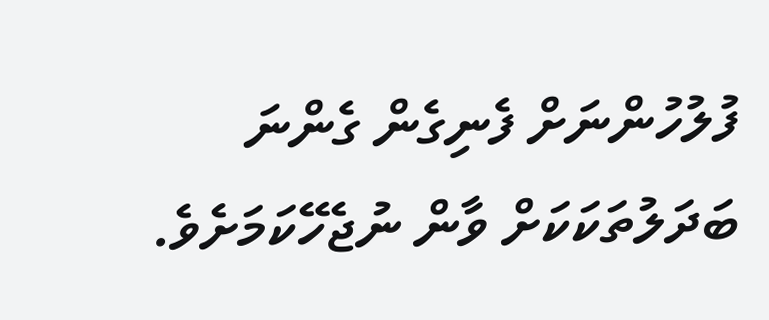ފުލުހުންނަށް ފެނިގެން ގެންނަ ބަދަލުތަކަކަށް ވާން ނުޖެހޭކަމަށެވެ.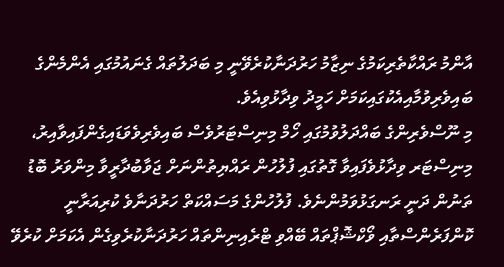އާންމު ރައްކާތެރިކަމުގެ ނިޒާމު ހަރުދަނާކުރެވޭނީ މި ބަދަލުތައް ގެނައުމުގައި އެންމެންގެ ބައިވެރިވުމާއިއެކުގައިކަމަށް ހަމީދު ވިދާޅުވިއެވެ.
މި ނޫސްވެރިންގެ ބައްދަލުވުމުގައި ހޯމް މިނިސްޓަރުވެސް ބައިވެރިވެވަޑައިގެންފައިވާއިރު، މިނިސްޓަރ ވިދާޅުވެފައިވާ ގޮތުގައި ފުލުހުން ރައްޔިތުންނަށް ޖަވާބުދާރީވާ މިންވަރު ބޮޑު ތަނުން ދަނީ ރަނގަޅުވަމުންނެވެ. ފުލުހުންގެ މަސައްކަތް ހަރުދަނާވެ ކުރިއަރާނީ ކޮންފަރެންސްތާއި ވޯކްޝޮޕްތައް ބޭއްވި ޓްރެއިނިންތައް ހަރުދަނާކުރެވިގެން އެކަމަށް ކުރެވޭ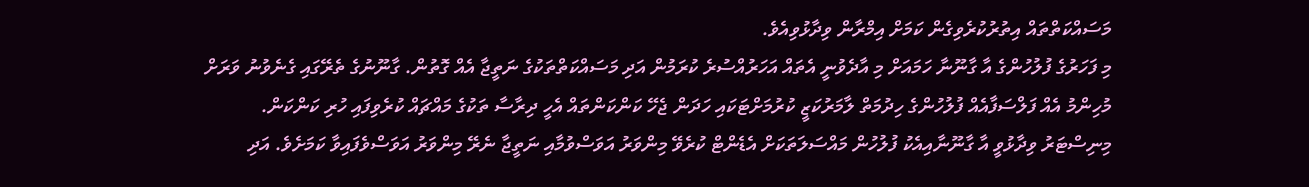މަސައްކަތްތައް އިތުރުކުރެވިގެން ކަމަށް އިމްރާން ވިދާޅުވިއެވެ.
މި ފަހަރުގެ ފުލުހުންގެ އާ ގާނޫނާ ހަމައަށް މި އާދެވުނީ އެތައް އަހަރުއްސުރެ ކުރަމުން އަދި މަސައްކަތްތަކުގެ ނަތީޖާ އެއް ގޮތުން. ގާނޫނުގެ ތެރޭގައި ގެނެވުނު ވަރަށް މުހިންމު އެއް ފަލްސަފާއެއް ފުލުހުންގެ ހިދުމަތް ލާމަރުކަޒީ ކުރުމަށްޓަކައި ހަދަން ޖެހޭ ކަންކަންތައް އެހީ ދިރާސާ ތަކުގެ މައްޗައް ކުރެވިފައި ހުރި ކަންކަން.
މިނިސްޓަރު ވިދާޅުވީ އާ ގާނޫނާއިއެކު ފުލުހުން މައްސަލަތަކަށް އެޑެންޓް ކުރެވޭ މިންވަރު އަވަސްވުމާއި ނަތީޖާ ނެރޭ މިންވަރު އަވަސްވެފައިވާ ކަމަށެވެ. އަދި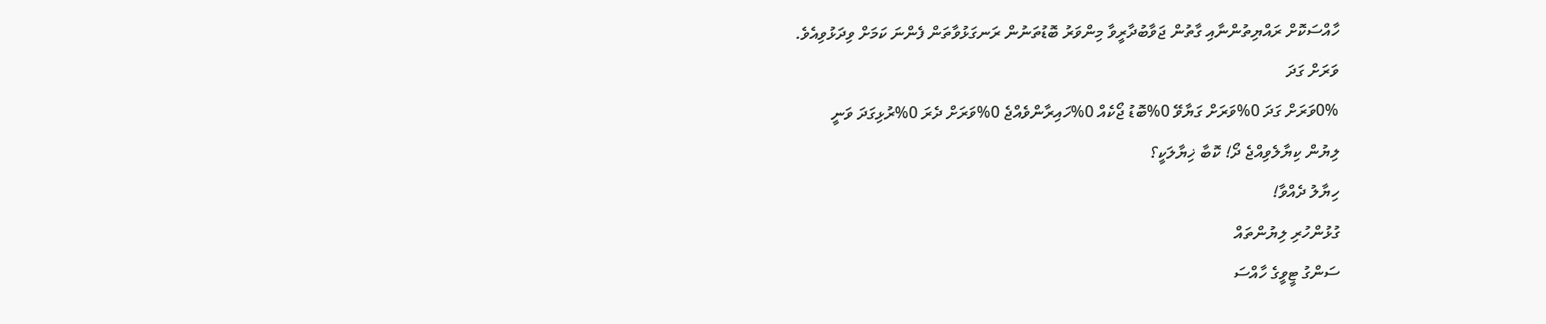ހާއްސަކޮށް ރައްޔިތުންނާއި ގާތުން ޖަވާބުދާރީވާ މިންވަރު ބޮޑުތަނުން ރަނގަޅުވާތަން ފެންނަ ކަމަށް ވިދަޅުވިއެވެ.
ވަރަށް ގަދަ
0%ވަރަށް ގަދަ 0%ވަރަށް ގަޔާވޭ 0%ބޮޑު ޖޯކެއް 0%ހައިރާންވެއްޖެ 0%ވަރަށް ދެރަ 0%ރުޅިގަދަ ވަނީ
ލިޔުން ކިޔާލެވިއްޖެ ދޯ! ކޮބާ ޚިޔާލަކީ؟
ހިޔާލު ދެއްވާ!
ގުޅުންހުރި ލިޔުންތައް
ސަންގު ޓީވީގެ ހާއްސަ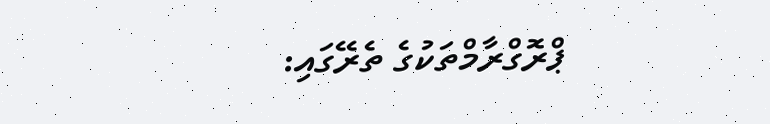ޕްރޮގްރާމްތަކުގެ ތެރޭގައި: